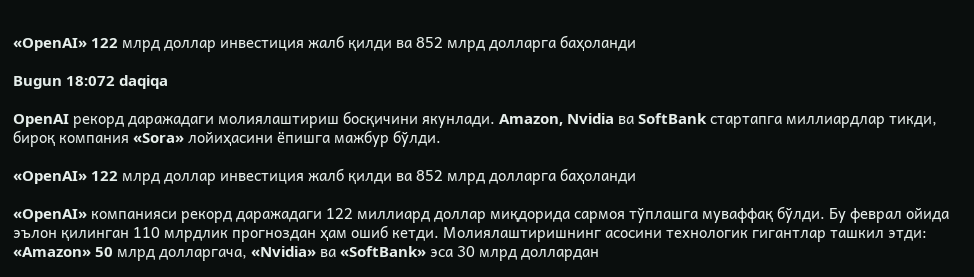«OpenAI» 122 млрд доллар инвестиция жалб қилди ва 852 млрд долларга баҳоланди

Bugun 18:072 daqiqa

OpenAI рекорд даражадаги молиялаштириш босқичини якунлади. Amazon, Nvidia ва SoftBank стартапга миллиардлар тикди, бироқ компания «Sora» лойиҳасини ёпишга мажбур бўлди.

«OpenAI» 122 млрд доллар инвестиция жалб қилди ва 852 млрд долларга баҳоланди

«OpenAI» компанияси рекорд даражадаги 122 миллиард доллар миқдорида сармоя тўплашга муваффақ бўлди. Бу феврал ойида эълон қилинган 110 млрдлик прогноздан ҳам ошиб кетди. Молиялаштиришнинг асосини технологик гигантлар ташкил этди: «Amazon» 50 млрд долларгача, «Nvidia» ва «SoftBank» эса 30 млрд доллардан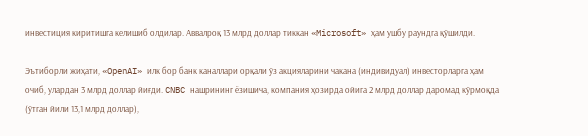инвестиция киритишга келишиб олдилар. Аввалроқ 13 млрд доллар тиккан «Microsoft» ҳам ушбу раундга қўшилди.

Эътиборли жиҳати, «OpenAI» илк бор банк каналлари орқали ўз акцияларини чакана (индивидуал) инвесторларга ҳам очиб, улардан 3 млрд доллар йиғди. CNBC нашрининг ёзишича, компания ҳозирда ойига 2 млрд доллар даромад кўрмоқда (ўтган йили 13,1 млрд доллар),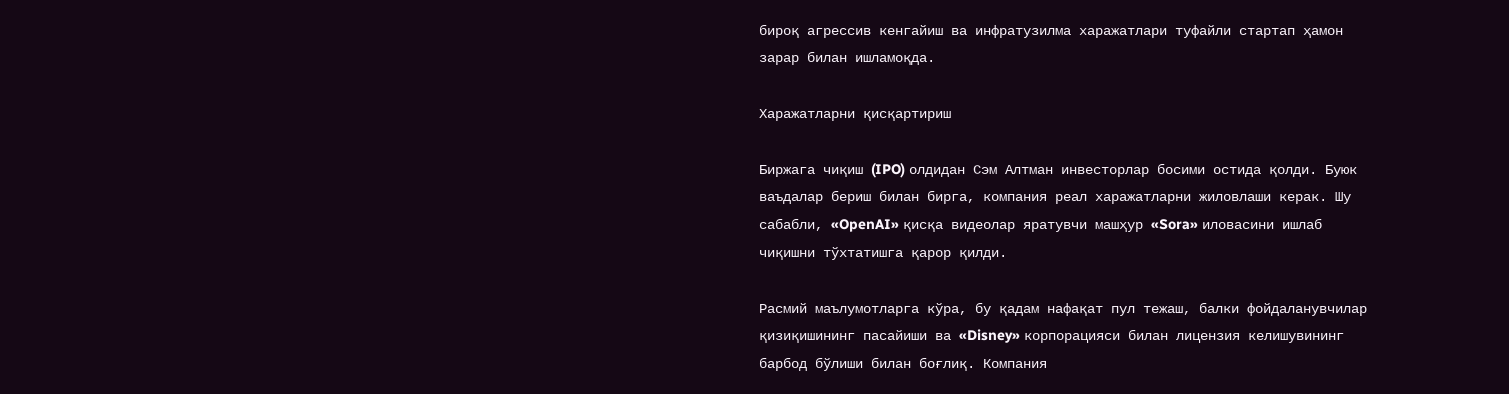бироқ агрессив кенгайиш ва инфратузилма харажатлари туфайли стартап ҳамон зарар билан ишламоқда.

Харажатларни қисқартириш

Биржага чиқиш (IPO) олдидан Сэм Алтман инвесторлар босими остида қолди. Буюк ваъдалар бериш билан бирга, компания реал харажатларни жиловлаши керак. Шу сабабли, «OpenAI» қисқа видеолар яратувчи машҳур «Sora» иловасини ишлаб чиқишни тўхтатишга қарор қилди.

Расмий маълумотларга кўра, бу қадам нафақат пул тежаш, балки фойдаланувчилар қизиқишининг пасайиши ва «Disney» корпорацияси билан лицензия келишувининг барбод бўлиши билан боғлиқ. Компания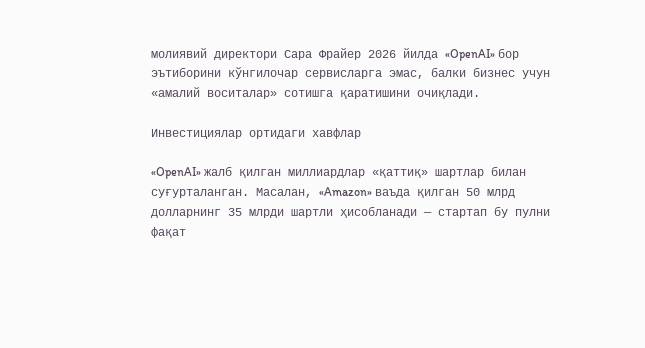молиявий директори Сара Фрайер 2026 йилда «OpenAI» бор эътиборини кўнгилочар сервисларга эмас, балки бизнес учун «амалий воситалар» сотишга қаратишини очиқлади.

Инвестициялар ортидаги хавфлар

«OpenAI» жалб қилган миллиардлар «қаттиқ» шартлар билан суғурталанган. Масалан, «Amazon» ваъда қилган 50 млрд долларнинг 35 млрди шартли ҳисобланади — стартап бу пулни фақат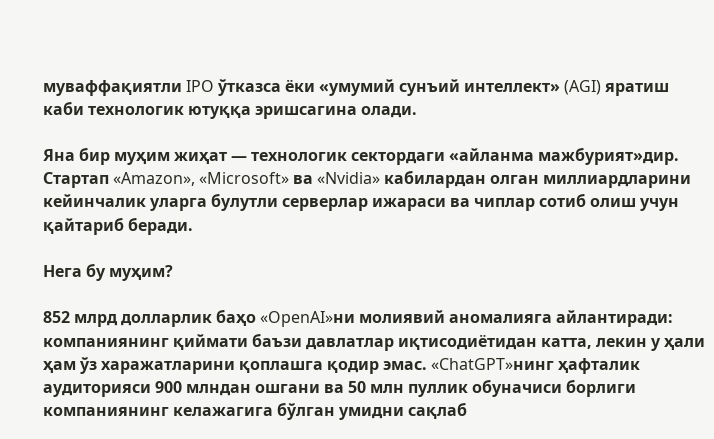муваффақиятли IPO ўтказса ёки «умумий сунъий интеллект» (AGI) яратиш каби технологик ютуққа эришсагина олади.

Яна бир муҳим жиҳат — технологик сектордаги «айланма мажбурият»дир. Стартап «Amazon», «Microsoft» ва «Nvidia» кабилардан олган миллиардларини кейинчалик уларга булутли серверлар ижараси ва чиплар сотиб олиш учун қайтариб беради.

Нега бу муҳим?

852 млрд долларлик баҳо «OpenAI»ни молиявий аномалияга айлантиради: компаниянинг қиймати баъзи давлатлар иқтисодиётидан катта, лекин у ҳали ҳам ўз харажатларини қоплашга қодир эмас. «ChatGPT»нинг ҳафталик аудиторияси 900 млндан ошгани ва 50 млн пуллик обуначиси борлиги компаниянинг келажагига бўлган умидни сақлаб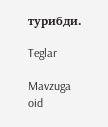турибди.

Teglar

Mavzuga oid